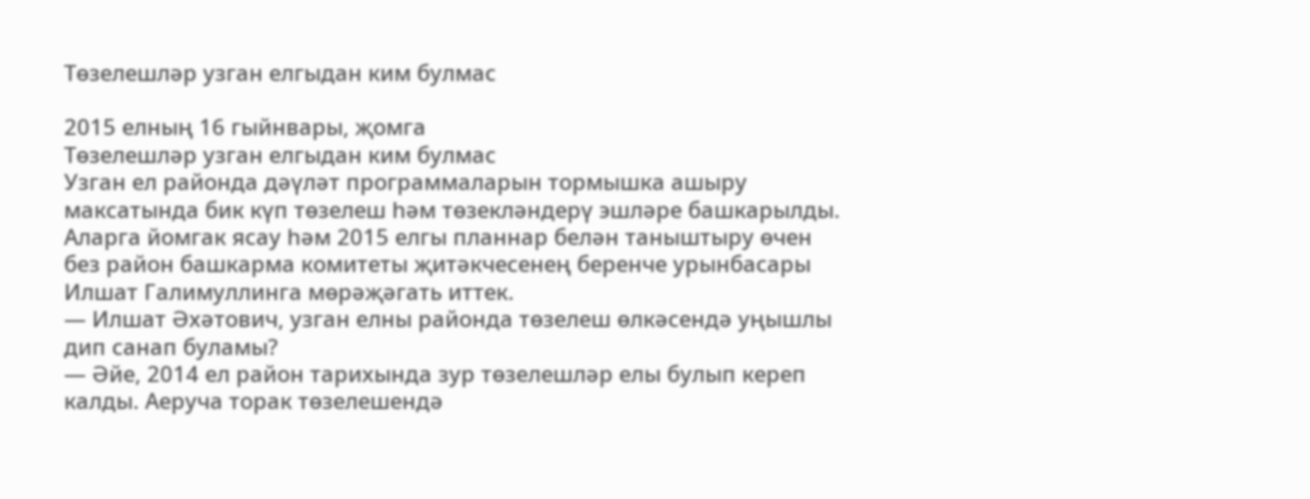Төзелешләр узган елгыдан ким булмас

2015 елның 16 гыйнвары, җомга
Төзелешләр узган елгыдан ким булмас
Узган ел районда дәүләт программаларын тормышка ашыру максатында бик күп төзелеш һәм төзекләндерү эшләре башкарылды. Аларга йомгак ясау һәм 2015 елгы планнар белән таныштыру өчен без район башкарма комитеты җитәкчесенең беренче урынбасары Илшат Галимуллинга мөрәҗәгать иттек.
— Илшат Әхәтович, узган елны районда төзелеш өлкәсендә уңышлы дип санап буламы?
— Әйе, 2014 ел район тарихында зур төзелешләр елы булып кереп калды. Аеруча торак төзелешендә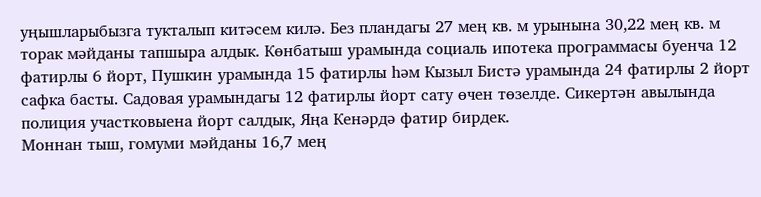уңышларыбызга тукталып китәсем килә. Без пландагы 27 мең кв. м урынына 30,22 мең кв. м торак мәйданы тапшыра алдык. Көнбатыш урамында социаль ипотека программасы буенча 12 фатирлы 6 йорт, Пушкин урамында 15 фатирлы һәм Кызыл Бистә урамында 24 фатирлы 2 йорт сафка басты. Садовая урамындагы 12 фатирлы йорт сату өчен төзелде. Сикертән авылында полиция участковыена йорт салдык, Яңа Кенәрдә фатир бирдек.
Моннан тыш, гомуми мәйданы 16,7 мең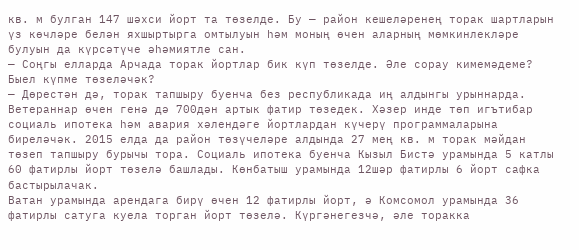кв. м булган 147 шәхси йорт та төзелде. Бу — район кешеләренең торак шартларын үз көчләре белән яхшыртырга омтылуын һәм моның өчен аларның мөмкинлекләре булуын да күрсәтүче әһәмиятле сан.
— Соңгы елларда Арчада торак йортлар бик күп төзелде. Әле сорау кимемәдеме? Быел күпме төзеләчәк?
— Дөрестән дә, торак тапшыру буенча без республикада иң алдынгы урыннарда. Ветераннар өчен генә дә 700дән артык фатир төзедек. Хәзер инде төп игътибар социаль ипотека һәм авария хәлендәге йортлардан күчерү программаларына биреләчәк. 2015 елда да район төзүчеләре алдында 27 мең кв. м торак мәйдан төзеп тапшыру бурычы тора. Социаль ипотека буенча Кызыл Бистә урамында 5 катлы 60 фатирлы йорт төзелә башлады. Көнбатыш урамында 12шәр фатирлы 6 йорт сафка бастырылачак.
Ватан урамында арендага бирү өчен 12 фатирлы йорт, ә Комсомол урамында 36 фатирлы сатуга куела торган йорт төзелә. Күргәнегезчә, әле торакка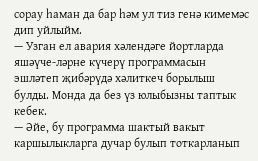сорау һаман да бар һәм ул тиз генә кимемәс дип уйлыйм.
— Узган ел авария хәлендәге йортларда яшәүче-ләрне күчерү программасын эшләтеп җибәрүдә хәлиткеч борылыш булды. Монда да без үз юлыбызны таптык кебек.
— Әйе, бу программа шактый вакыт каршылыкларга дучар булып тоткарланып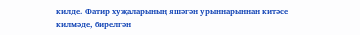килде. Фатир хуҗаларының яшәгән урыннарыннан китәсе килмәде, бирелгән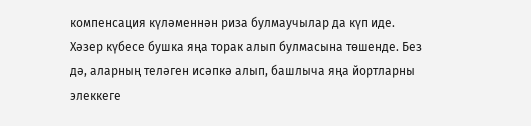компенсация күләменнән риза булмаучылар да күп иде. Хәзер күбесе бушка яңа торак алып булмасына төшенде. Без дә, аларның теләген исәпкә алып, башлыча яңа йортларны элеккеге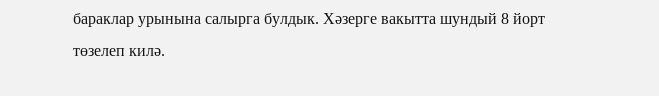бараклар урынына салырга булдык. Хәзерге вакытта шундый 8 йорт төзелеп килә.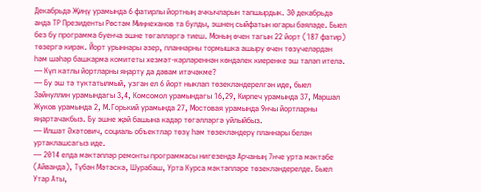Декабрьдә Җиңү урамында 6 фатирлы йортның ачкычларын тапшырдык. 30 декабрьдә анда ТР Президенты Рөстәм Миңнеханов та булды, эшнең сыйфатын югары бәяләде. Быел без бу программа буенча эшне төгәлләргә тиеш. Моның өчен тагын 22 йорт (187 фатир) төзергә кирәк. Йорт урыннары әзер, планнарны тормышка ашыру өчен төзүчеләрдән һәм шәһәр башкарма комитеты хезмәт-кәрләреннән көндәлек киеренке эш таләп ителә.
— Күп катлы йортларны яңарту да дәвам итәчәкме?
— Бу эш тә туктатылмый, узган ел 6 йорт ныклап төзекләндерелгән иде, быел Зәйнуллин урамындагы 3,4, Комсомол урамындагы 16,29, Кирпеч урамында 37, Маршал Жуков урамында 2, М.Горький урамында 27, Мостовая урамында 9нчы йортларны яңартачакбыз. Бу эшне җәй башына кадәр төгәлләргә уйлыйбыз.
— Илшат Әхәтович, социаль объектлар төзү һәм төзекләндерү планнары белән уртаклашсагыз иде.
— 2014 елда мәктәпләр ремонты программасы нигезендә Арчаның 7нче урта мәктәбе (Айванда), Түбән Мәтәскә, Шурабаш, Урта Курса мәктәпләре төзекләндерелде. Быел Утар Аты,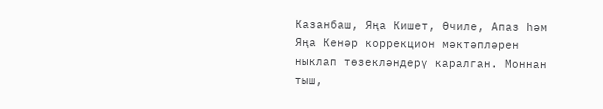Казанбаш, Яңа Кишет, Өчиле, Апаз һәм Яңа Кенәр коррекцион мәктәпләрен ныклап төзекләндерү каралган. Моннан тыш,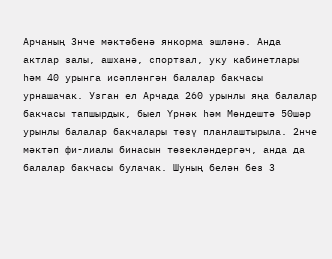Арчаның 3нче мәктәбенә янкорма эшләнә. Анда актлар залы, ашханә, спортзал, уку кабинетлары һәм 40 урынга исәпләнгән балалар бакчасы урнашачак. Узган ел Арчада 260 урынлы яңа балалар бакчасы тапшырдык, быел Үрнәк һәм Мөндештә 50шәр урынлы балалар бакчалары төзү планлаштырыла. 2нче мәктәп фи-лиалы бинасын төзекләндергәч, анда да балалар бакчасы булачак. Шуның белән без 3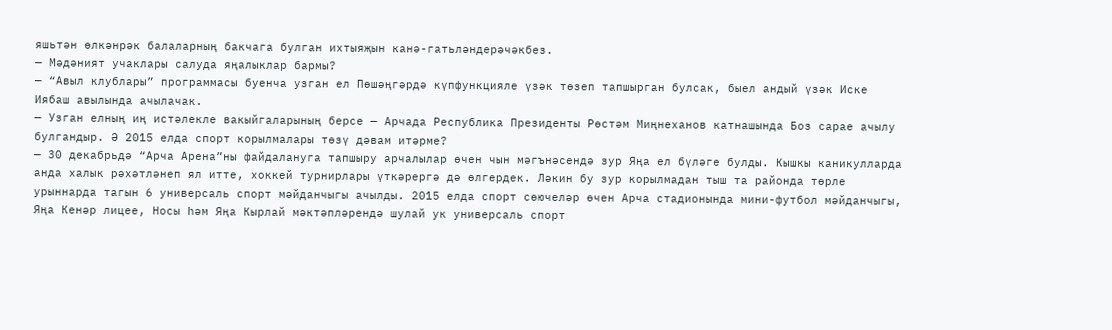яшьтән өлкәнрәк балаларның бакчага булган ихтыяҗын канә-гатьләндерәчәкбез.
— Мәдәният учаклары салуда яңалыклар бармы?
— “Авыл клублары” программасы буенча узган ел Пөшәңгәрдә күпфункцияле үзәк төзеп тапшырган булсак, быел андый үзәк Иске Иябаш авылында ачылачак.
— Узган елның иң истәлекле вакыйгаларының берсе — Арчада Республика Президенты Рөстәм Миңнеханов катнашында Боз сарае ачылу булгандыр. Ә 2015 елда спорт корылмалары төзү дәвам итәрме?
— 30 декабрьдә “Арча Арена”ны файдалануга тапшыру арчалылар өчен чын мәгънәсендә зур Яңа ел бүләге булды. Кышкы каникулларда анда халык рәхәтләнеп ял итте, хоккей турнирлары үткәрергә дә өлгердек. Ләкин бу зур корылмадан тыш та районда төрле урыннарда тагын 6 универсаль спорт мәйданчыгы ачылды. 2015 елда спорт сөючеләр өчен Арча стадионында мини-футбол мәйданчыгы, Яңа Кенәр лицее, Носы һәм Яңа Кырлай мәктәпләрендә шулай ук универсаль спорт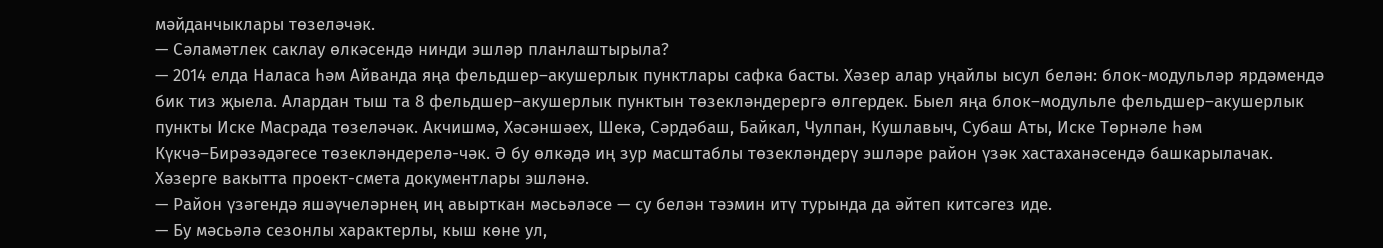мәйданчыклары төзеләчәк.
— Сәламәтлек саклау өлкәсендә нинди эшләр планлаштырыла?
— 2014 елда Наласа һәм Айванда яңа фельдшер–акушерлык пунктлары сафка басты. Хәзер алар уңайлы ысул белән: блок-модульләр ярдәмендә бик тиз җыела. Алардан тыш та 8 фельдшер–акушерлык пунктын төзекләндерергә өлгердек. Быел яңа блок–модульле фельдшер–акушерлык пункты Иске Масрада төзеләчәк. Акчишмә, Хәсәншәех, Шекә, Сәрдәбаш, Байкал, Чулпан, Кушлавыч, Субаш Аты, Иске Төрнәле һәм Күкчә–Бирәзәдәгесе төзекләндерелә-чәк. Ә бу өлкәдә иң зур масштаблы төзекләндерү эшләре район үзәк хастаханәсендә башкарылачак. Хәзерге вакытта проект-смета документлары эшләнә.
— Район үзәгендә яшәүчеләрнең иң авырткан мәсьәләсе — су белән тәэмин итү турында да әйтеп китсәгез иде.
— Бу мәсьәлә сезонлы характерлы, кыш көне ул,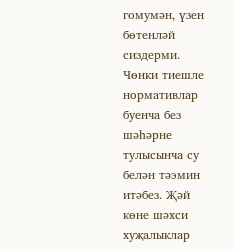гомумән, үзен бөтенләй сиздерми. Чөнки тиешле нормативлар буенча без шәһәрне тулысынча су белән тәэмин итәбез. Җәй көне шәхси хуҗалыклар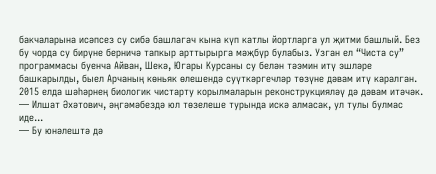бакчаларына исәпсез су сибә башлагач кына күп катлы йортларга ул җитми башлый. Без бу чорда су бирүне берничә тапкыр арттырырга мәҗбүр булабыз. Узган ел “Чиста су” программасы буенча Айван, Шекә, Югары Курсаны су белән тәэмин итү эшләре башкарылды, быел Арчаның көньяк өлешендә суүткәргечләр төзүне дәвам итү каралган.
2015 елда шәһәрнең биологик чистарту корылмаларын реконструкцияләү дә дәвам итәчәк.
— Илшат Әхәтович, әңгәмәбездә юл төзелеше турында искә алмасак, ул тулы булмас иде...
— Бу юнәлештә дә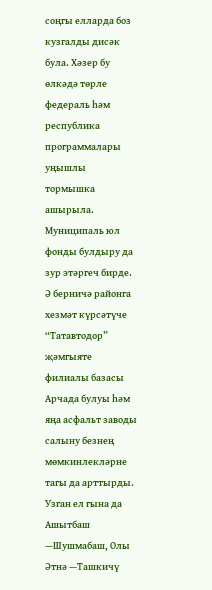соңгы елларда боз кузгалды дисәк була. Хәзер бу өлкәдә төрле федераль һәм республика программалары уңышлы тормышка ашырыла. Муниципаль юл фонды булдыру да зур этәргеч бирде. Ә берничә районга хезмәт күрсәтүче “Татавтодор” җәмгыяте филиалы базасы Арчада булуы һәм яңа асфальт заводы салыну безнең мөмкинлекләрне тагы да арттырды. Узган ел гына да Ашытбаш —Шушмабаш, Олы Әтнә —Ташкичү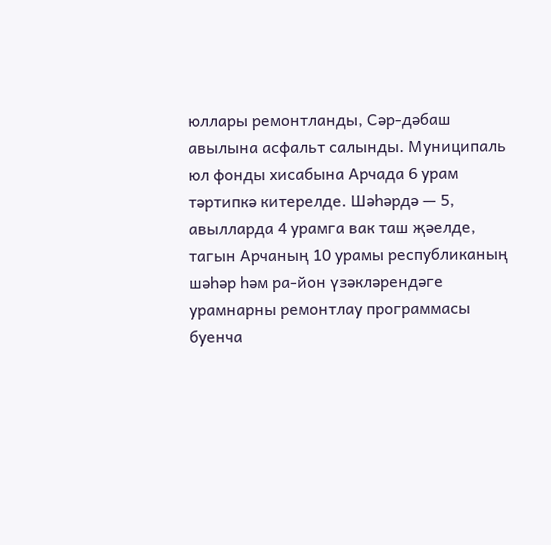юллары ремонтланды, Сәр-дәбаш авылына асфальт салынды. Муниципаль юл фонды хисабына Арчада 6 урам тәртипкә китерелде. Шәһәрдә — 5, авылларда 4 урамга вак таш җәелде, тагын Арчаның 10 урамы республиканың шәһәр һәм ра-йон үзәкләрендәге урамнарны ремонтлау программасы буенча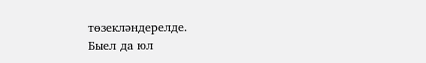төзекләндерелде.
Быел да юл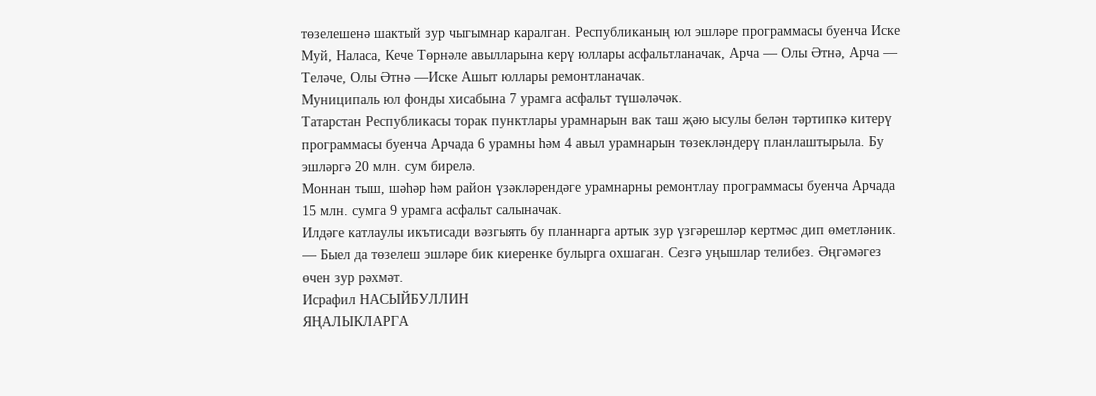төзелешенә шактый зур чыгымнар каралган. Республиканың юл эшләре программасы буенча Иске Муй, Наласа, Кече Төрнәле авылларына керү юллары асфальтланачак, Арча — Олы Әтнә, Арча — Теләче, Олы Әтнә —Иске Ашыт юллары ремонтланачак.
Муниципаль юл фонды хисабына 7 урамга асфальт түшәләчәк.
Татарстан Республикасы торак пунктлары урамнарын вак таш җәю ысулы белән тәртипкә китерү программасы буенча Арчада 6 урамны һәм 4 авыл урамнарын төзекләндерү планлаштырыла. Бу эшләргә 20 млн. сум бирелә.
Моннан тыш, шәһәр һәм район үзәкләрендәге урамнарны ремонтлау программасы буенча Арчада 15 млн. сумга 9 урамга асфальт салыначак.
Илдәге катлаулы икътисади вәзгыять бу планнарга артык зур үзгәрешләр кертмәс дип өметләник.
— Быел да төзелеш эшләре бик киеренке булырга охшаган. Сезгә уңышлар телибез. Әңгәмәгез өчен зур рәхмәт.
Исрафил НАСЫЙБУЛЛИН
ЯҢАЛЫКЛАРГА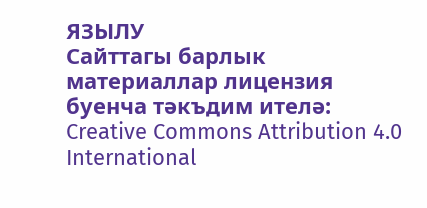ЯЗЫЛУ
Сайттагы барлык материаллар лицензия буенча тәкъдим ителә:
Creative Commons Attribution 4.0 International